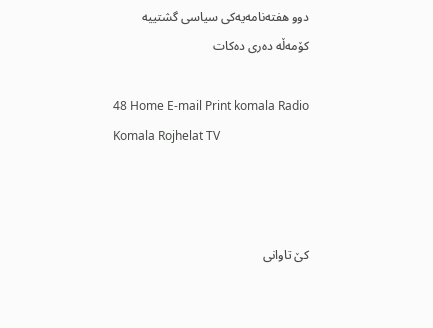دوو هفته‌نامه‌یه‌کی سیاسی گشتییه‌ کۆمه‌ڵه‌ ده‌ری ده‌کات

48 Home E-mail Print komala Radio Komala Rojhelat TV



كێ تاوانی‌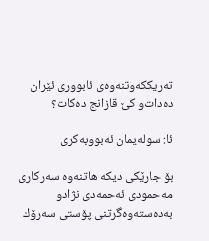ته‌ریككه‌وتنه‌وه‌ی‌ ئابووری‌ ئێران ده‌دات‌و كێ‌ قازانج ده‌كات؟

ئا: سوله‌یمان ئه‌بووبه‌كری‌

بۆ جارێكی‌ دیكه‌ هاتنه‌وه‌ سه‌ركاری‌ مه‌حمودی‌ ئه‌حمه‌دی نژاد‌و به‌ده‌سته‌وه‌گرتنی‌ پۆستی‌ سه‌رۆك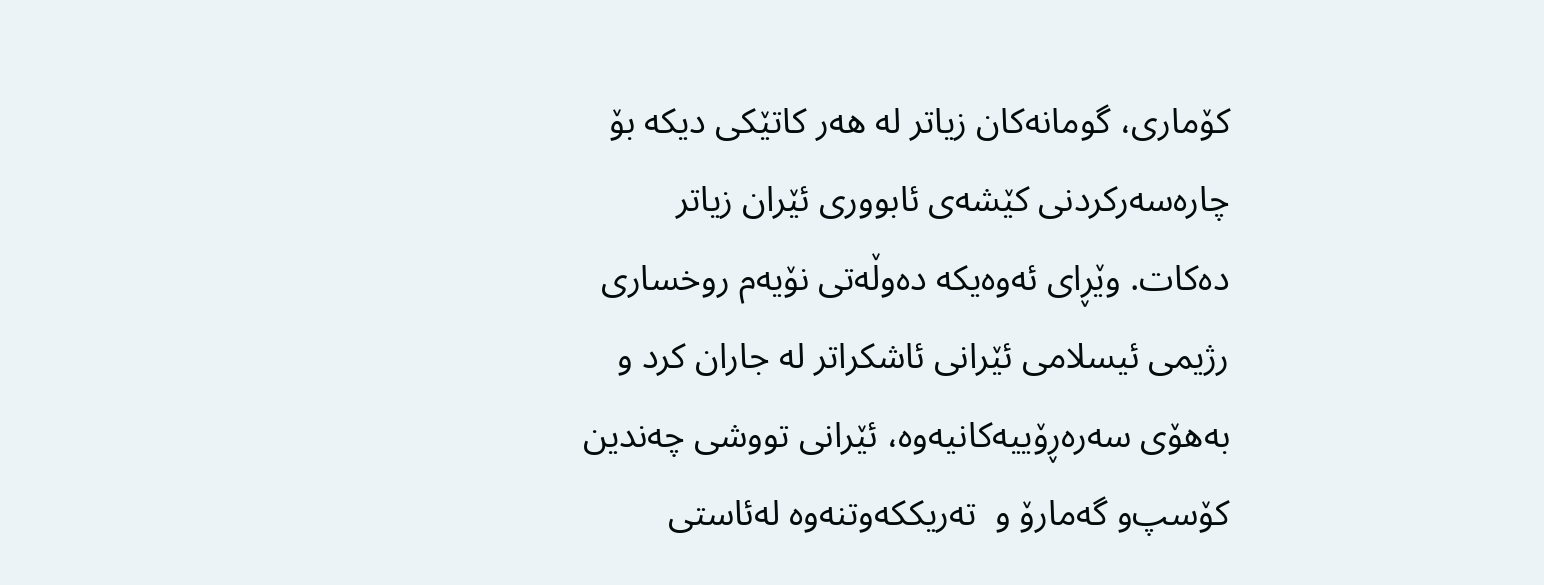كۆماری‌، گومانه‌كان زیاتر له‌ هه‌ر كاتێكی‌ دیكه‌ بۆ چاره‌سه‌ركردنی‌ كێشه‌ی‌ ئابووری‌ ئێران زیاتر ده‌كات. وێڕای‌ ئه‌وه‌یكه‌ ده‌وڵه‌تی‌ نۆیه‌م روخساری‌ رژیمی‌ ئیسلامی‌ ئێرانی ئاشكراتر له‌ جاران كرد و به‌هۆی‌ سه‌ره‌ڕۆییه‌كانیه‌وه‌، ئێرانی‌ تووشی‌ چه‌ندین كۆسپ‌و گه‌مارۆ و  ته‌ریككه‌وتنه‌وه‌ له‌ئاستی‌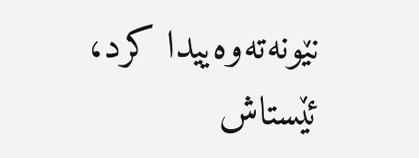نێونه‌ته‌وه‌ییدا كرد، ئێستاش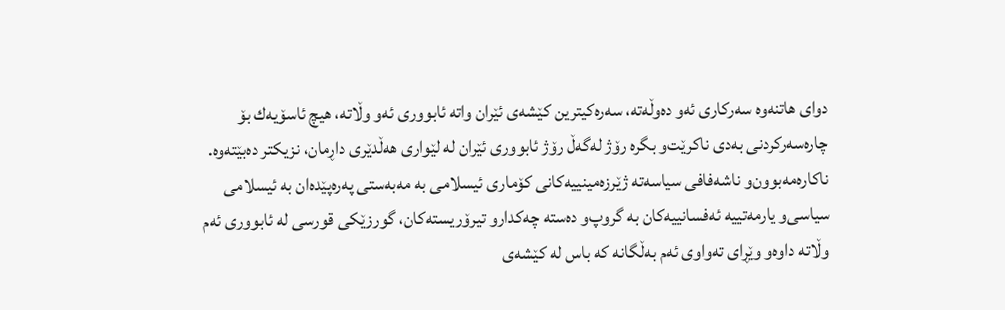دوای‌ هاتنه‌وه‌ سه‌ركاری‌ ئه‌و ده‌وڵه‌ته‌، سه‌ره‌كیترین كێشه‌ی‌ ئێران واته‌ ئابووری‌ ئه‌و وڵاته‌، هیچ ئاسۆیه‌ك بۆ چاره‌سه‌ركردنی‌ به‌دی‌ ناكرێت‌و بگره‌ رۆژ له‌گه‌ڵ رۆژ ئابووری‌ ئێران له‌ لێواری‌ هه‌ڵدێری‌ داڕمان، نزیكتر ده‌بێته‌وه‌. ناكاره‌مه‌بوون‌و ناشه‌فافی‌ سیاسه‌ته‌ ژێرزه‌مینییه‌كانی‌ كۆماری‌ ئیسلامی‌ به‌ مه‌به‌ستی‌ په‌ره‌پێده‌ان به‌ ئیسلامی‌ سیاسی‌و یارمه‌تییه‌ ئه‌فسانییه‌كان به‌ گروپ‌و ده‌سته‌ چه‌كدار‌و تیرۆریسته‌كان، گورزێكی‌ قورسی له‌ ئابووری‌ ئه‌م وڵاته‌ داوه‌‌و وێڕای‌ ته‌واوی‌ ئه‌م به‌ڵگانه‌ كه‌ باس له‌ كێشه‌ی‌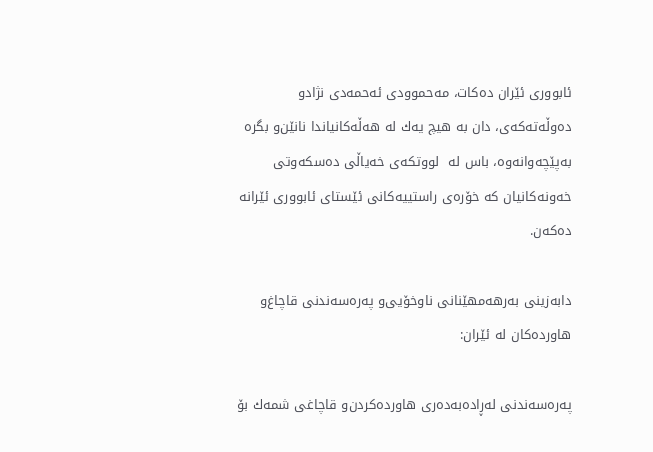ئابووری‌ ئێران ده‌كات، مه‌حموودی‌ ئه‌حمه‌دی نژاد‌و ده‌وڵه‌ته‌كه‌ی‌، دان به‌ هیچ یه‌ك له‌ هه‌ڵه‌كانیاندا نانێن‌و بگره‌ به‌پێچه‌وانه‌وه‌، باس له‌  لووتكه‌ی‌ خه‌یاڵی‌ ده‌سكه‌وتی‌ خه‌ونه‌كانیان كه‌ خۆره‌ی‌ راستییه‌كانی‌ ئێستای‌ ئابووری‌ ئێرانه‌ ده‌كه‌ن.

دابه‌زینی‌ به‌رهه‌مهێنانی‌ ناوخۆیی‌‌و په‌ره‌سه‌ندنی‌ قاچاغ‌و هاورده‌كان له‌ ئێران:

په‌ره‌سه‌ندنی‌ له‌ڕاده‌به‌ده‌ری‌ هاورده‌كردن‌و قاچاغی‌ شمه‌ك بۆ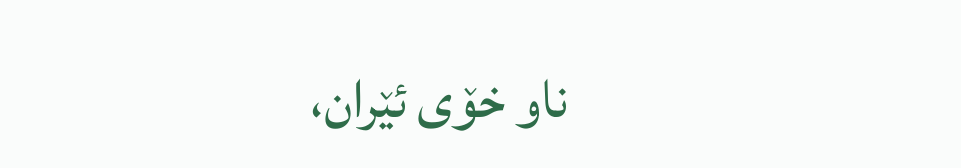ناو خۆی‌ ئێران،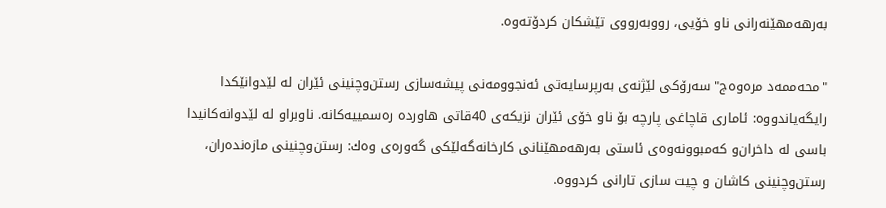به‌رهه‌مهێنه‌رانی‌ ناو خۆیی‌، رووبه‌رووی‌ تێشكان كردۆته‌وه‌.

"محه‌ممه‌د مره‌وه‌ج" سه‌رۆكی‌ لێژنه‌ی‌ به‌رپرسایه‌تی‌ ئه‌نجوومه‌نی‌ پیشه‌سازی‌ رستن‌وچنینی‌ ئێران له‌ لێدوانێكدا رایگه‌یاندووه‌: ئاماری‌ قاچاغی‌ پارچه‌ بۆ ناو خۆی‌ ئێران نزیكه‌ی‌ 40قاتی‌ هاورده‌ ره‌سمییه‌كانه‌. ناوبراو له‌ لێدوانه‌كانیدا باسی‌ له‌ داخران‌و كه‌مبوونه‌وه‌ی‌ ئاستی‌ به‌رهه‌مهێنانی‌ كارخانه‌گه‌لێكی‌ گه‌وره‌ی‌ وه‌ك: رستن‌وچنینی‌ مازه‌نده‌ران، رستن‌وچنینی‌ كاشان و چیت سازی‌ تارانی‌ كردووه‌.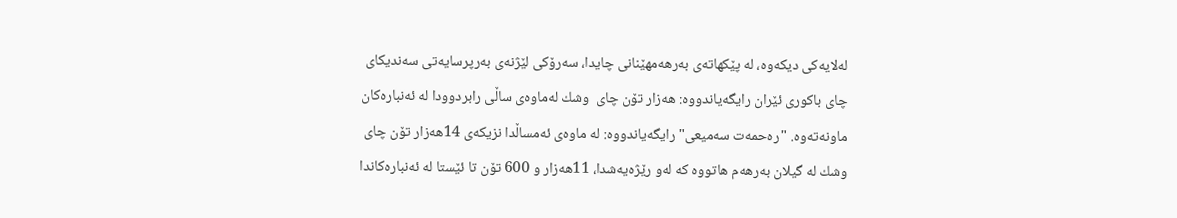له‌لایه‌كی‌ دیكه‌وه‌، له‌ پێكهاته‌ی‌ به‌رهه‌مهێنانی‌ چایدا، سه‌رۆكی‌ لێژنه‌ی‌ به‌رپرسایه‌تی‌ سه‌ندیكای‌ چای‌ باكوری‌ ئێران رایگه‌یاندووه‌: هه‌زار تۆن چای‌  وشك له‌ماوه‌ی‌ ساڵی‌ رابردوودا له‌ ئه‌نباره‌كان ماونه‌ته‌وه‌. "ره‌حمه‌ت سه‌میعی‌" رایگه‌یاندووه‌: له‌ ماوه‌ی‌ ئه‌مساڵدا نزیكه‌ی‌ 14هه‌زار تۆن چای‌ وشك له‌ گیلان به‌رهه‌م هاتووه‌ كه‌ له‌و رێژه‌یه‌شدا، 11هه‌زار و 600 تۆن تا ئێستا له‌ ئه‌نباره‌كاندا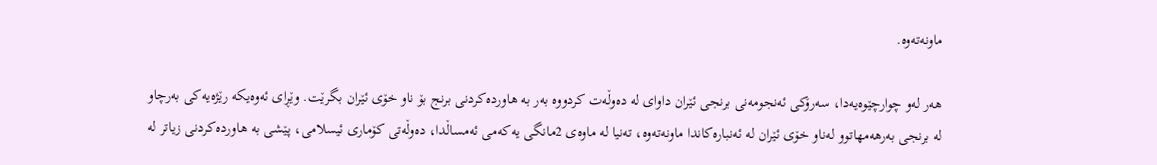ماونه‌ته‌وه‌.

هه‌ر له‌و چوارچێوه‌یه‌دا، سه‌رۆكی‌ ئه‌نجومه‌نی‌ برنجی‌ ئێران داوای‌ له‌ ده‌وڵه‌ت كردووه‌ به‌ر به‌ هاورده‌كردنی‌ برنج بۆ ناو خۆی‌ ئێران بگرێت. وێڕای‌ ئه‌وه‌یكه‌ رێژه‌یه‌كی‌ به‌رچاو له‌ برنجی‌ به‌رهه‌مهاتوو له‌ناو خۆی‌ ئێران له‌ ئه‌نباره‌كاندا ماونه‌ته‌وه‌، ته‌نیا له‌ ماوه‌ی‌ 2مانگی‌ یه‌كه‌می‌ ئه‌مساڵدا، ده‌وڵه‌تی‌ كۆماری‌ ئیسلامی‌، پێشی‌ به‌ هاورده‌كردنی‌ زیاتر له‌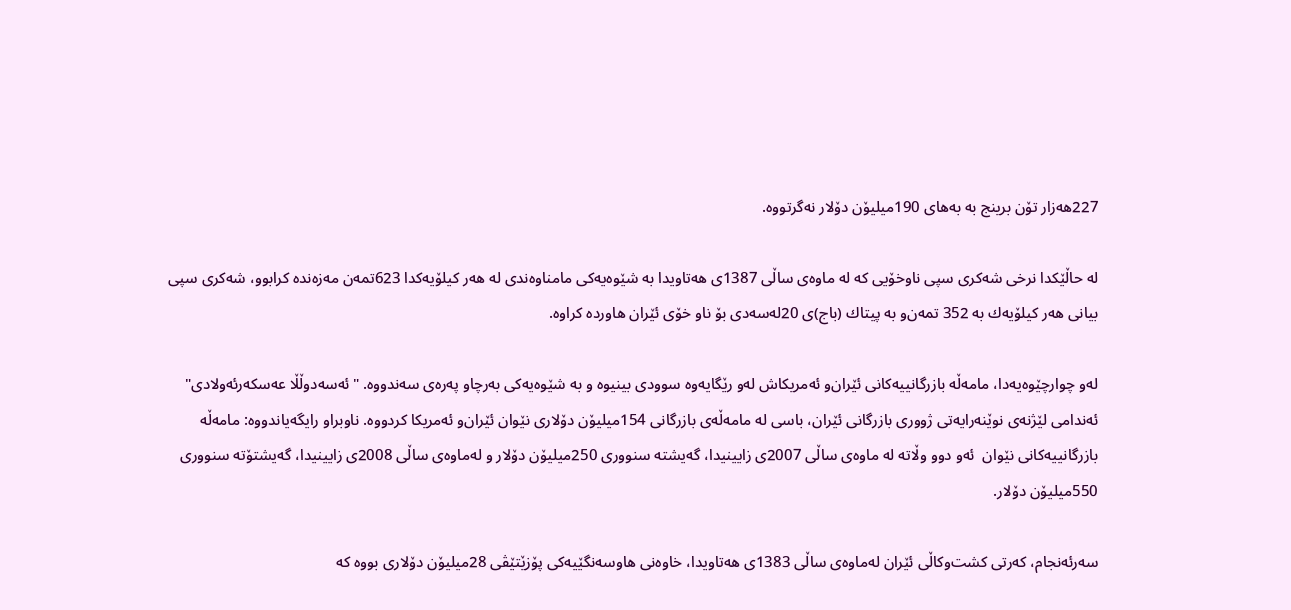227هه‌زار تۆن برینج به‌ به‌های‌ 190میلیۆن دۆلار نه‌گرتووه‌.

له‌ حاڵێكدا نرخی‌ شه‌كری‌ سپی‌ ناوخۆیی‌ كه‌ له‌ ماوه‌ی‌ ساڵی‌ 1387ی‌ هه‌تاویدا به‌ شێوه‌یه‌كی‌ مامناوه‌ندی‌ له‌ هه‌ر كیلۆیه‌كدا 623تمه‌ن مه‌زه‌نده‌ كرابوو، شه‌كری‌ سپی‌ بیانی‌ هه‌ر كیلۆیه‌ك به‌ 352 تمه‌ن‌و به‌ پیتاك (باج)ی‌ 20له‌سه‌دی‌ بۆ ناو خۆی‌ ئێران هاورده‌ كراوه‌.

له‌و چوارچێوه‌یه‌دا، مامه‌ڵه‌ بازرگانییه‌كانی‌ ئێران‌و ئه‌مریكاش له‌و رێگایه‌وه‌ سوودی‌ بینیوه‌ و به‌ شێوه‌یه‌كی‌ به‌رچاو په‌ره‌ی‌ سه‌ندووه‌. "ئه‌سه‌دوڵڵا عه‌سكه‌رئه‌ولادی‌" ئه‌ندامی‌ لێژنه‌ی‌ نوێنه‌رایه‌تی‌ ژووری‌ بازرگانی‌ ئێران، باسی‌ له‌ مامه‌ڵه‌ی‌ بازرگانی‌ 154میلیۆن دۆلاری‌ نێوان ئێران‌و ئه‌مریكا كردووه‌. ناوبراو رایگه‌یاندووه‌: مامه‌ڵه‌ بازرگانییه‌كانی‌ نێوان  ئه‌و دوو وڵاته‌ له‌ ماوه‌ی‌ ساڵی‌ 2007ی‌ زایینیدا، گه‌یشته‌ سنووری‌ 250میلیۆن دۆلار ‌و له‌ماوه‌ی‌ ساڵی‌ 2008ی‌ زایینیدا، گه‌یشتۆته‌ سنووری‌ 550میلیۆن دۆلار.

سه‌رئه‌نجام، كه‌رتی‌ كشت‌وكاڵی‌ ئێران له‌ماوه‌ی‌ ساڵی‌ 1383ی‌ هه‌تاویدا، خاوه‌نی‌ هاوسه‌نگێیه‌كی‌ پۆزێتێڤی‌ 28میلیۆن دۆلاری‌ بووه‌ كه‌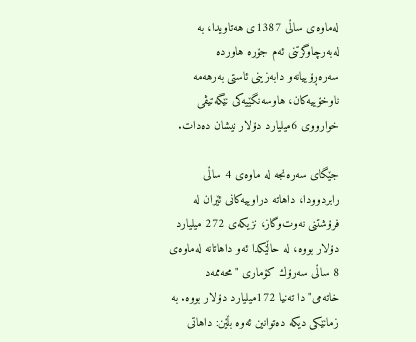له‌ماوه‌ی‌ ساڵی‌ 1387ی‌ هه‌تاویدا، به‌ له‌به‌رچاوگرتنی‌ ئه‌م جۆره‌ هاورده‌ سه‌ره‌ڕۆییانه‌‌و دابه‌زینی‌ ئاستی‌ به‌رهه‌مه‌ ناوخۆییه‌كان، هاوسه‌نگێیه‌كی‌ نێگه‌تیڤی‌ خوارووی‌ 6میلیارد دۆلار نیشان ده‌دات.

جێگای‌ سه‌ره‌نجه‌ له‌ ماوه‌ی‌ 4 ساڵی‌ رابردوودا، داهاته‌ دراوییه‌كانی‌ ئێران له‌ فرۆشتنی‌ نه‌وت‌وگاز، نزیكه‌ی‌ 272 میلیارد دۆلار بووه‌، له‌ حاڵێكدا ئه‌و داهاتانه‌ له‌ماوه‌ی‌ 8 ساڵی‌ سه‌رۆك كۆماری‌ "محه‌ممه‌د خاته‌می‌"دا ته‌نیا 172میلیارد دۆلار بووه‌. به‌ زمانێكی‌ دیكه‌ ده‌توانین ئه‌وه‌ بڵێن: داهاتی‌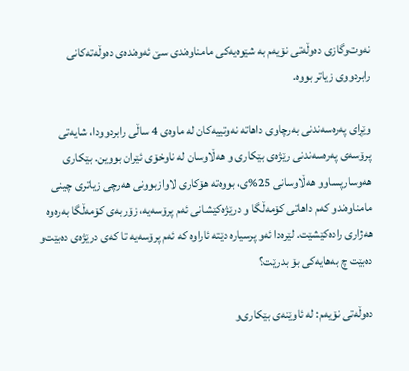نه‌وت‌وگازی‌ ده‌وڵه‌تی‌ نۆیه‌م به‌ شێوه‌یه‌كی‌ مامناوه‌ندی‌ سێ‌ ئه‌وه‌نده‌ی‌ ده‌وڵه‌ته‌كانی‌ رابردووی‌ زیاتر بووه‌.

وێڕای‌ په‌ره‌سه‌ندنی‌ به‌رچاوی‌ داهاته‌ نه‌وتییه‌كان له‌ ماوه‌ی‌ 4 ساڵی‌ رابردوودا، شایه‌تی‌ پرۆسه‌ی‌ په‌ره‌سه‌ندنی‌ رێژه‌ی‌ بێكاری‌ و هه‌ڵاوسان له‌ ناوخۆی‌ ئێران بووین. بێكاری‌ هه‌وسارپساو‌و هه‌ڵاوسانی‌ 25%ی‌، بووه‌ته‌ هۆكاری‌ لاوازبوونی‌ هه‌رچی‌ زیاتری‌ چینی‌ مامناوه‌ند‌و كه‌م داهاتی‌ كۆمه‌ڵگا و درێژه‌كێشانی‌ ئه‌م پرۆسه‌یه‌، زۆربه‌ی‌ كۆمه‌ڵگا به‌ره‌وه‌ هه‌ژاری‌ راده‌كێشێت. لێره‌دا ئه‌و پرسیاره‌ دێته‌ ئاراوه‌ كه‌ ئه‌م پرۆسه‌یه‌ تا كه‌ی‌ درێژه‌ی‌ ده‌بێت‌و ده‌بێت چ به‌هایه‌كی‌ بۆ بدرێت؟

ده‌وڵه‌تی‌ نۆیه‌م: له‌ ئاوێنه‌ی‌ بێكاری‌‌و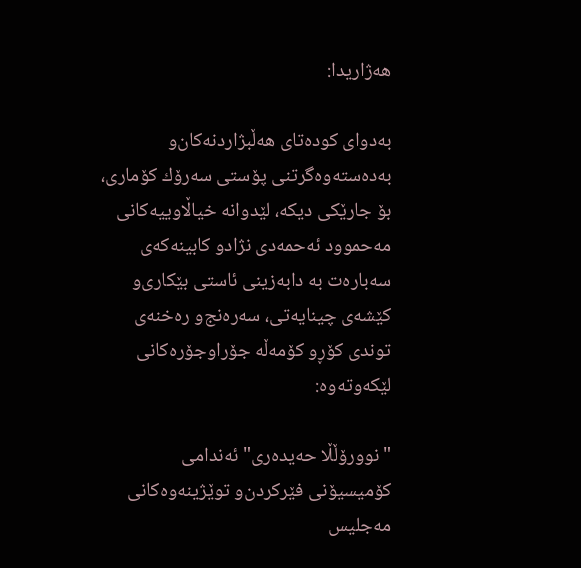هه‌ژاریدا:

به‌دوای‌ كوده‌تای‌ هه‌ڵبژاردنه‌كان‌و به‌ده‌سته‌وه‌گرتنی‌ پۆستی‌ سه‌رۆك كۆماری‌، بۆ جارێكی‌ دیكه‌، لێدوانه‌ خیاڵاوییه‌كانی‌ مه‌حموود ئه‌حمه‌دی نژاد‌و كابینه‌كه‌ی‌ سه‌باره‌ت به‌ دابه‌زینی‌ ئاستی‌ بێكاری‌‌و كێشه‌ی‌ چینایه‌تی‌، سه‌ره‌نج‌و ره‌خنه‌ی‌ توندی‌ كۆڕ‌و كۆمه‌ڵه‌ جۆراوجۆره‌كانی‌ لێكه‌وته‌وه‌:

"نوورۆڵڵا حه‌یده‌ری‌" ئه‌ندامی‌ كۆمیسیۆنی‌ فێركردن‌و توێژینه‌وه‌كانی‌ مه‌جلیس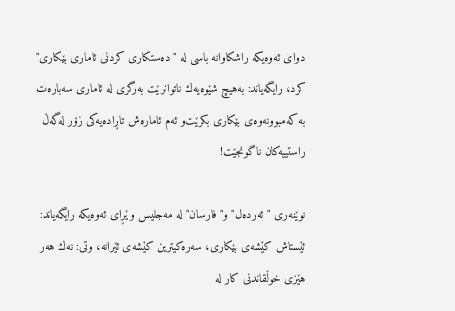دوای‌ ئه‌وه‌یكه‌ راشكاوانه‌ باسی‌ له‌ "ده‌ستكاری‌ كردنی‌ ئاماری‌ بێكاری‌" كرد، رایگه‌یاند: به‌هیچ شێوه‌یه‌ك ناتوانرێت به‌رگری‌ له‌ ئاماری‌ سه‌باره‌ت به‌ كه‌مبوونه‌وه‌ی‌ بێكاری‌ بكرێت‌و ئه‌م ئاماره‌ش تاڕاده‌یه‌كی‌ زۆر له‌گه‌ڵ راستییه‌كان ناگونجێت!

نوێنه‌ری‌ "ئه‌رده‌ل" و"فارسان" له‌ مه‌جلیس وێڕای‌ ئه‌وه‌یكه‌ رایگه‌یاند: ئێستاش كێشه‌ی‌ بێكاری‌، سه‌ره‌كیترین كێشه‌ی‌ ئێرانه‌، وتی‌: نه‌ك هه‌ر هێزی‌ خوڵقاندنی‌ كار له‌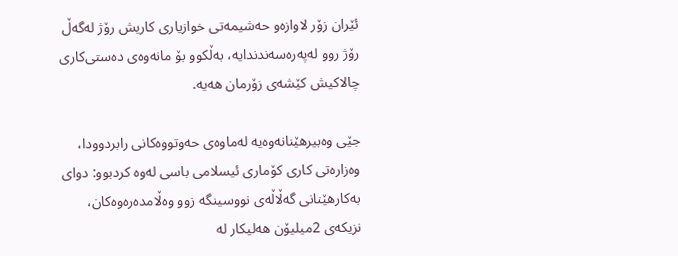ئێران زۆر لاوازه‌‌و حه‌شیمه‌تی‌ خوازیاری‌ كاریش رۆژ له‌گه‌ڵ رۆژ روو له‌په‌ره‌سه‌ندندایه‌، به‌ڵكوو بۆ مانه‌وه‌ی‌ ده‌ستی‌كاری‌ چالاكیش كێشه‌ی‌ زۆرمان هه‌یه‌.

جێی‌ وه‌بیرهێنانه‌وه‌یه‌ له‌ماوه‌ی‌ حه‌وتووه‌كانی‌ رابردوودا، وه‌زاره‌تی‌ كاری‌ كۆماری‌ ئیسلامی‌ باسی‌ له‌وه‌ كردبوو: دوای‌ به‌كارهێنانی‌ گه‌ڵاڵه‌ی‌ نووسینگه‌ زوو وه‌ڵامده‌ره‌وه‌كان، نزیكه‌ی‌ 2میلیۆن هه‌لیكار له‌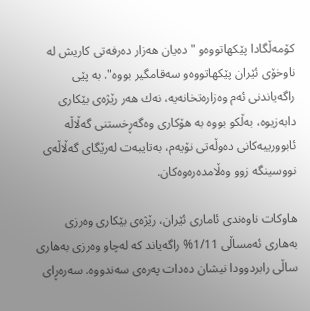كۆمه‌ڵگادا پێكهاتووه‌‌و "ده‌یان هه‌زار ده‌رفه‌تی‌ كاریش له‌ ناوخۆی‌ ئێران پێكهاتووه‌‌و سه‌قامگیر بووه‌". به‌ پێی‌ راگه‌یاندنی‌ ئه‌م وه‌زاره‌تخانه‌یه‌، نه‌ك هه‌ر رێژه‌ی‌ بێكاری‌ دابه‌زیوه‌، به‌ڵكو بووه‌ به‌ هۆكاری‌ وه‌گه‌ڕخستنی‌ گه‌ڵاڵه‌ ئابوورییه‌كانی‌ ده‌وڵه‌تی‌ نۆیه‌م، به‌تایبه‌ت له‌رێگای‌ گه‌ڵاڵه‌ی‌ نووسینگه‌ زوو وه‌ڵامده‌ره‌وه‌كان.

هاوكات ناوه‌ندی‌ ئاماری‌ ئێران، رێژه‌ی‌ بێكاری‌ وه‌رزی‌ به‌هاری‌ ئه‌مساڵی‌ 1/11% راگه‌یاند كه‌ له‌چاو وه‌رزی‌ به‌هاری‌ ساڵی‌ رابردوودا نیشان ده‌دات په‌ره‌ی‌ سه‌ندووه‌. سه‌ره‌ڕای‌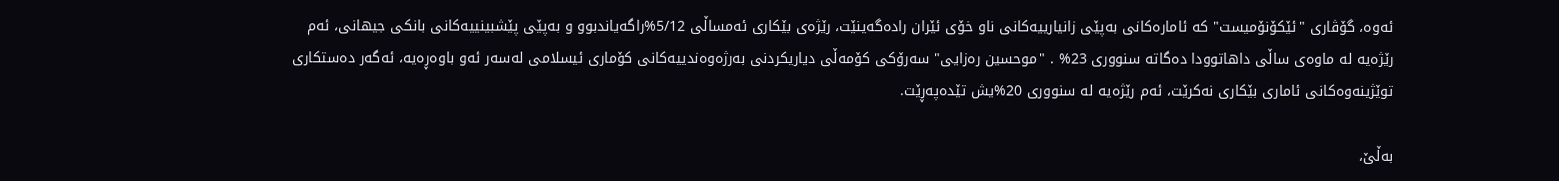ئه‌وه‌، گۆڤاری‌ "ئێكۆنۆمیست" كه‌ ئاماره‌كانی‌ به‌پێی‌ زانیارییه‌كانی‌ ناو خۆی‌ ئێران راده‌گه‌ینێت، رێژه‌ی‌ بێكاری‌ ئه‌مساڵی‌ 5/12%راگه‌یاندبوو و به‌پێی‌ پێشبینییه‌كانی‌ بانكی‌ جیهانی‌، ئه‌م رێژه‌یه‌ له‌ ماوه‌ی‌ ساڵی‌ داهاتوودا ده‌گاته‌ سنووری‌ 23% . "موحسین ره‌زایی" سه‌رۆكی‌ كۆمه‌ڵی‌ دیاریكردنی‌ به‌رژه‌وه‌ندییه‌كانی‌ كۆماری‌ ئیسلامی‌ له‌سه‌ر ئه‌و باوه‌ڕه‌یه‌، ئه‌گه‌ر ده‌ستكاری‌ توێژینه‌وه‌كانی‌ ئاماری‌ بێكاری‌ نه‌كرێت، ئه‌م رێژه‌یه‌ له‌ سنووری‌ 20%یش تێده‌په‌ڕێت.

به‌ڵێ،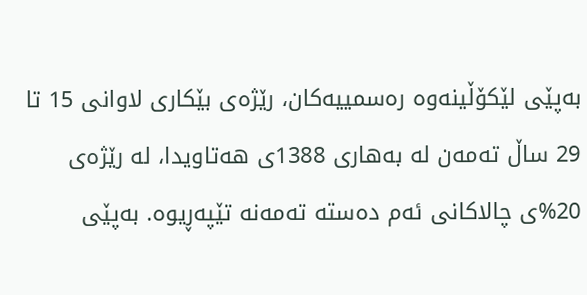به‌پێی‌ لێكۆڵینه‌وه‌ ره‌سمییه‌كان، رێژه‌ی‌ بێكاری‌ لاوانی‌ 15 تا 29 ساڵ ته‌مه‌ن له‌ به‌هاری‌ 1388ی‌ هه‌تاویدا، له‌ رێژه‌ی‌ 20%ی‌ چالاكانی‌ ئه‌م ده‌سته‌ ته‌مه‌نه‌ تێپه‌ڕیوه‌. به‌پێی‌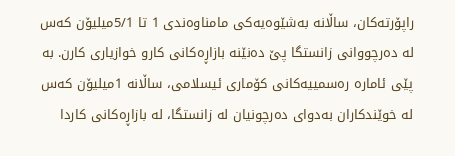راپۆرته‌كان، ساڵانه‌ به‌شێوه‌یه‌كی‌ مامناوه‌ندی‌ 1 تا 5/1میلیۆن كه‌س له‌ ده‌رچووانی‌ زانستگا پێ ده‌نێنه‌ بازاڕه‌كانی‌ كار‌و خوازیاری‌ كارن. به‌ پێی‌ ئاماره‌ ره‌سمییه‌كانی‌ كۆماری‌ ئیسلامی‌، ساڵانه‌ 1میلیۆن كه‌س له‌ خوێندكاران به‌دوای‌ ده‌رچونیان له‌ زانستگا، له‌ بازاڕه‌كانی‌ كاردا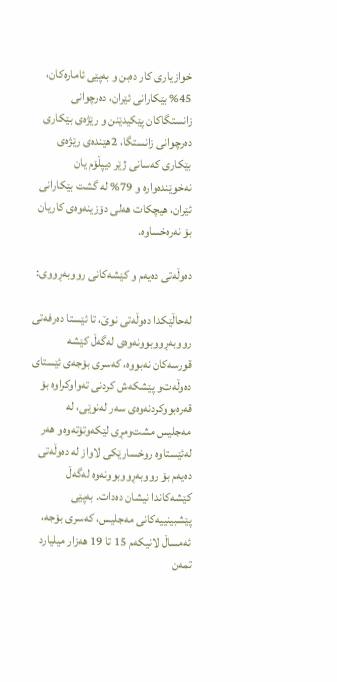خوازیاری‌ كار ده‌بن و به‌پێی‌ ئاماره‌كان، 45% بێكارانی‌ ئێران، ده‌رچوانی‌ زانستگاكان پێكیدێنن و رێژه‌ی‌ بێكاری‌ ده‌رچوانی‌ زانستگا، 2هێنده‌ی‌ رێژه‌ی‌ بێكاری‌ كه‌سانی‌ ژێر دیپڵۆم یان نه‌خوێنده‌واره‌ و 79% له‌ گشت بێكارانی‌ ئێران، هیچكات هه‌لی دۆزینه‌وه‌ی‌ كاریان بۆ نه‌ره‌خساوه‌.

ده‌وڵه‌تی‌ ده‌یه‌م و كێشه‌كانی‌ رووبه‌ڕووی:

له‌حاڵێكدا ده‌وڵه‌تی‌ نوێ، تا ئێستا ده‌رفه‌تی‌ رووبه‌ڕووبوونه‌وه‌ی‌ له‌گه‌ڵ كێشه‌ قورسه‌كان نه‌بووه‌، كه‌سری‌ بۆجه‌ی‌ ئێستای‌ ده‌وڵه‌ت‌و پێشكه‌ش كردنی‌ ته‌واوكراوه‌ بۆ قه‌ره‌بووكردنه‌وه‌ی‌ سه‌ر له‌نوێی‌، له‌ مه‌جلیس مشت‌ومڕی‌ لێكه‌وتۆته‌وه‌‌و هه‌ر له‌ئێستاوه‌ روخسارێكی‌ لاواز له‌ ده‌وڵه‌تی‌ ده‌یه‌م بۆ رووبه‌ڕووبوونه‌وه‌ له‌گه‌ڵ كێشه‌كاندا نیشان ده‌دات. به‌پێی‌ پێشبینییه‌كانی‌ مه‌جلیس، كه‌سری‌ بۆجه‌، ئه‌مساڵ لانیكه‌م 15 تا 19 هه‌زار میلیارد تمه‌ن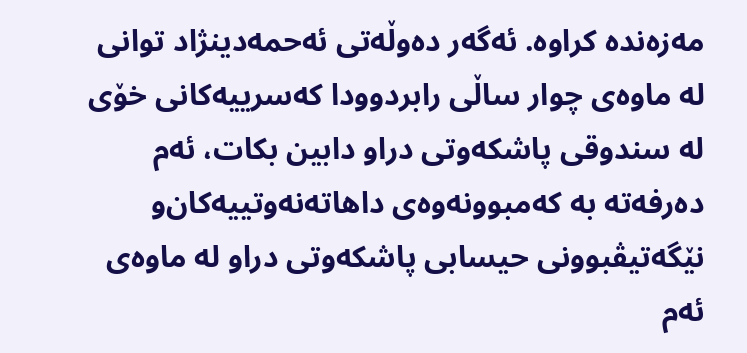مه‌زه‌نده‌ كراوه‌. ئه‌گه‌ر ده‌وڵه‌تی‌ ئه‌حمه‌دینژاد توانی‌ له‌ ماوه‌ی‌ چوار ساڵی‌ رابردوودا كه‌سرییه‌كانی‌ خۆی‌ له‌ سندوقی‌ پاشكه‌وتی‌ دراو دابین بكات، ئه‌م ده‌رفه‌ته‌ به‌ كه‌مبوونه‌وه‌ی‌ داهاته‌نه‌وتییه‌كان‌و نێگه‌تیڤبوونی‌ حیسابی‌ پاشكه‌وتی‌ دراو له‌ ماوه‌ی‌ ئه‌م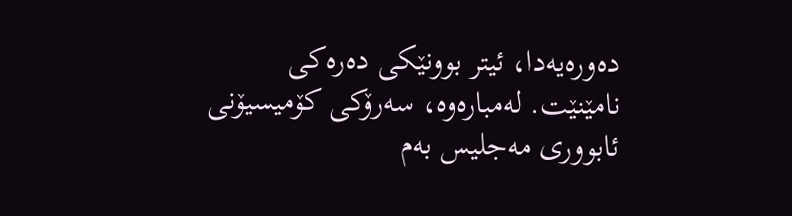ده‌وره‌یه‌دا، ئیتر بوونێكی‌ ده‌ره‌كی‌ نامێنێت. له‌مباره‌وه‌، سه‌رۆكی‌ كۆمیسیۆنی‌ ئابووری‌ مه‌جلیس به‌م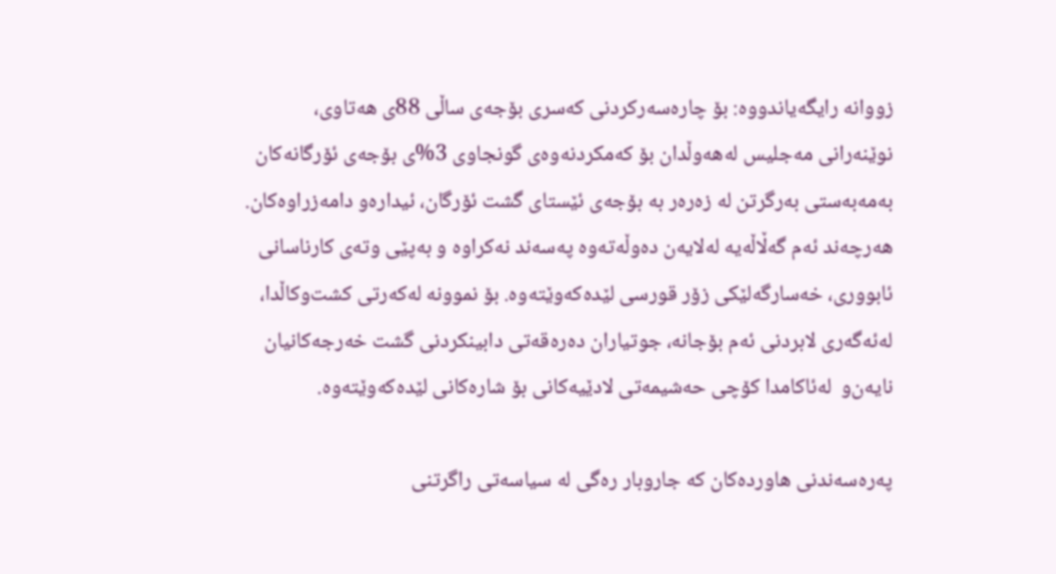زووانه‌ رایگه‌یاندووه‌: بۆ چاره‌سه‌ركردنی‌ كه‌سری‌ بۆجه‌ی‌ ساڵی‌ 88ی‌ هه‌تاوی‌، نوێنه‌رانی‌ مه‌جلیس له‌هه‌وڵدان بۆ كه‌مكردنه‌وه‌ی‌ گونجاوی‌ 3%ی‌ بۆجه‌ی‌ ئۆرگانه‌كان به‌مه‌به‌ستی‌ به‌رگرتن له‌ زه‌ره‌ر به‌ بۆجه‌ی‌ ئێستای‌ گشت ئۆرگان، ئیداره‌‌و دامه‌زراوه‌كان. هه‌رچه‌ند ئه‌م گه‌ڵاڵه‌یه‌ له‌لایه‌ن ده‌وڵه‌ته‌وه‌ په‌سه‌ند نه‌كراوه‌ و به‌پێی وته‌ی‌ كارناسانی‌ ئابووری‌، خه‌سارگه‌لێكی‌ زۆر قورسی‌ لێده‌كه‌وێته‌وه‌. بۆ نموونه‌ له‌كه‌رتی‌ كشت‌وكاڵدا، له‌ئه‌گه‌ری‌ لابردنی‌ ئه‌م بۆجانه‌، جوتیاران ده‌ره‌قه‌تی‌ دابینكردنی‌ گشت خه‌رجه‌كانیان نایه‌ن‌و  له‌ئاكامدا كۆچی‌ حه‌شیمه‌تی‌ لادێیه‌كانی‌ بۆ شاره‌كانی‌ لێده‌كه‌وێته‌وه‌.

په‌ره‌سه‌ندنی‌ هاورده‌كان كه‌ جاروبار ره‌گی‌ له‌ سیاسه‌تی‌ راگرتنی‌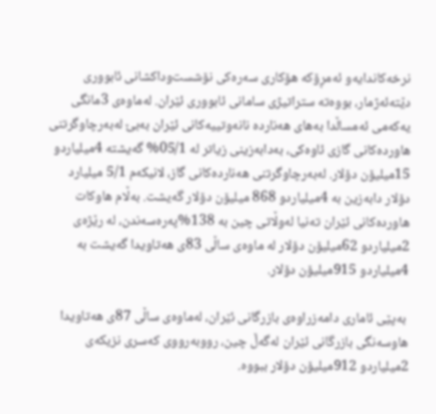نرخه‌كاندایه‌‌و ئه‌مڕۆكه‌ هۆكاری‌ سه‌ره‌كی‌ نۆشست‌وداكشانی‌ ئابووری‌ دێته‌ئه‌ژمار، بووه‌ته‌ ستراتیژی‌ سامانی‌ ئابووری‌ ئێران. له‌ماوه‌ی‌ 3مانگی‌ یه‌كه‌می‌ ئه‌مساڵدا به‌های هه‌نارده‌ نانه‌وتییه‌كانی‌ ئێران به‌بێ‌ له‌به‌رچاوگرتنی‌ هاورده‌كانی‌ گازی‌ ئاوه‌كی‌، به‌دابه‌زینی‌ زیاتر له‌ 05/1% گه‌یشته‌ 4میلیارد‌و 15میلیۆن دۆلار. له‌به‌رچاوگرتنی‌ هه‌نارده‌كانی‌ گاز، لانیكه‌م 5/1 میلیارد دۆلار دابه‌زین به‌ 4میلیارد‌و 868 میلیۆن دۆلار گه‌یشت. به‌ڵام هاوكات هاورده‌كانی‌ ئێران ته‌نیا له‌وڵاتی‌ چین به‌ 138%په‌ره‌سه‌ندن، له‌ رێژه‌ی‌ 2میلیارد‌و 62میلیۆن دۆلار له‌ ماوه‌ی‌ ساڵی‌ 83ی‌ هه‌تاویدا گه‌یشت به‌ 4میلیارد‌و 915میلیۆن دۆلار.

 به‌پێی‌ ئاماری‌ دامه‌زراوه‌ی‌ بازرگانی‌ ئێران، له‌ماوه‌ی‌ ساڵی‌ 87ی‌ هه‌تاویدا هاوسه‌نگی‌ بازرگانی‌ ئێران له‌گه‌ڵ چین، رووبه‌رووی‌ كه‌سری‌ نزیكه‌ی‌ 2میلیارد‌و 912میلیۆن دۆلار ببووه‌.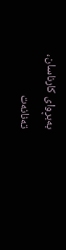به‌بڕوای‌ كارناسان، ته‌نانه‌ت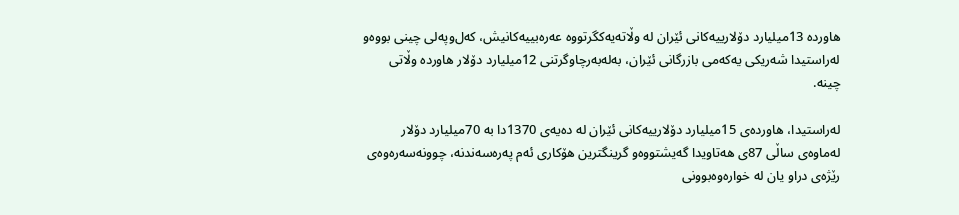هاورده‌ 13میلیارد دۆلارییه‌كانی‌ ئێران له‌ وڵاته‌یه‌كگرتووه‌ عه‌ره‌بییه‌كانیش، كه‌ل‌وپه‌لی‌ چینی‌ بووه‌‌و له‌راستیدا شه‌ریكی‌ یه‌كه‌می‌ بازرگانی‌ ئێران، به‌له‌به‌رچاوگرتنی‌ 12میلیارد دۆلار هاورده‌ وڵاتی‌ چینه‌.

له‌راستیدا، هاورده‌ی‌ 15میلیارد دۆلارییه‌كانی‌ ئێران له‌ ده‌یه‌ی‌ 1370دا به‌ 70میلیارد دۆلار له‌ماوه‌ی‌ ساڵی‌ 87ی‌ هه‌تاویدا گه‌یشتووه‌‌و گرینگترین هۆكاری‌ ئه‌م په‌ره‌سه‌ندنه‌، چوونه‌سه‌ره‌وه‌ی‌ رێژه‌ی‌ دراو یان له‌ خواره‌وه‌بوونی‌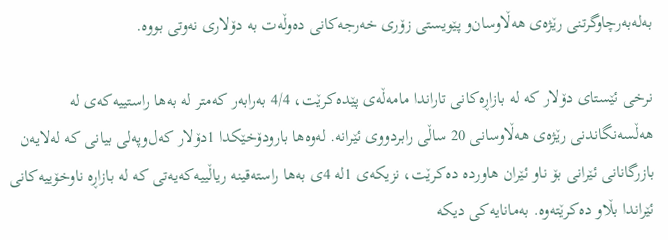به‌له‌به‌رچاوگرتنی‌ رێژه‌ی‌ هه‌ڵاوسان‌و پێویستی‌ زۆری‌ خه‌رجه‌كانی‌ ده‌وڵه‌ت به‌ دۆلاری‌ نه‌وتی‌ بووه‌.

نرخی‌ ئێستای‌ دۆلار كه‌ له‌ بازاڕه‌كانی‌ تاراندا مامه‌ڵه‌ی‌ پێده‌كرێت، 4/4 به‌رابه‌ر كه‌متر له‌ به‌ها راستییه‌كه‌ی‌ له‌ هه‌ڵسه‌نگاندنی‌ رێژه‌ی‌ هه‌ڵاوسانی‌ 20 ساڵی‌ رابردووی‌ ئێرانه‌. له‌وه‌ها بارودۆخێكدا 1دۆلار كه‌ل‌وپه‌لی‌ بیانی‌ كه‌ له‌لایه‌ن بازرگانانی‌ ئێرانی‌ بۆ ناو ئێران هاورده‌ ده‌كرێت، نزیكه‌ی‌ 1له ‌4ی‌ به‌ها راسته‌قینه‌ ریاڵییه‌كه‌یه‌تی‌ كه‌ له‌ بازاڕه‌ ناوخۆییه‌كانی‌ ئێراندا بڵاو ده‌كرێته‌وه‌. به‌مانایه‌كی‌ دیكه‌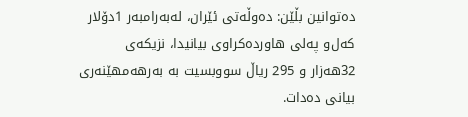ده‌توانین بڵێن: ده‌وڵه‌تی‌ ئێران، له‌به‌رامبه‌ر 1دۆلار كه‌ل‌و په‌لی‌ هاورده‌كراوی‌ بیانیدا، نزیكه‌ی‌ 32هه‌زار و 295 ریاڵ سووبسیت به‌ به‌رهه‌مهێنه‌ری‌ بیانی‌ ده‌دات.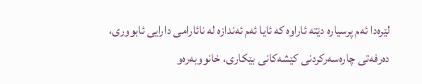لێره‌دا ئه‌م پرسیاره‌ دێته‌ ئاراوه‌ كه‌ ئایا ئه‌م ئه‌ندازه‌ له‌ نائارامی‌ دارایی‌ ئابووری‌، ده‌رفه‌تی‌ چاره‌سه‌ركردنی‌ كێشه‌كانی‌ بێكاری‌، خانووبه‌ره‌‌و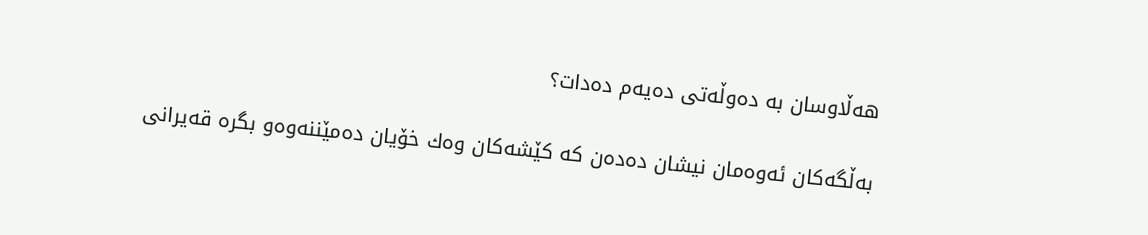هه‌ڵاوسان به‌ ده‌وڵه‌تی‌ ده‌یه‌م ده‌دات؟

به‌ڵگه‌كان ئه‌وه‌مان نیشان ده‌ده‌ن كه‌ كێشه‌كان وه‌ك خۆیان ده‌مێننه‌وه‌‌و بگره‌ قه‌یرانی‌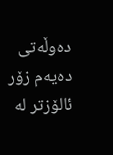ده‌وڵه‌تی‌ ده‌یه‌م زۆر ئالۆزتر له‌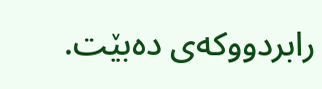رابردووكه‌ی‌ ده‌بێت.